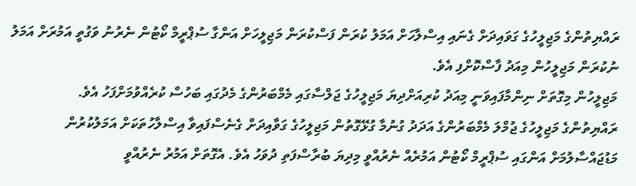ރައްޔިތުންގެ މަޖިލީހުގެ ގަވައިދަށް ގެނައި އިސްލާހަށް އަމަލު ކުރަން ފަސްކުރަން މަޖިލީހަށް އަންގާ ސުޕްރީމް ކޯޓުން ނެރުނު ވަގުތީ އަމުރަށް އަމަލު ނުކުރަން މަޖިލީހުން މިއަދު ފާސްކޮށްފި އެވެ.
މަޖިލީހުން މިގޮތަށް ނިންމާފައިވަނީ މިއަދު ކުރިއަށްދިޔަ މަޖިލީހުގެ ޖަލްސާގައި މެމްބަރުންގެ މެދުގައި ބަހުސް ކުރެއްވުމަށްފަހު އެވެ.
ރައްޔިތުންގެ މަޖިލީހުގެ ޖުމްލަ މެމްބަރުންގެ އަދަދު ގުނުމާ ގުޅޭގޮތުން މަޖިލީހުގެ ގަވާއިދަށް ގެނެސްފައިވާ އިސްލާހުތަކަށް އަމަލުކުރުން މަޑުޖައްސާލުމަށް އަންގައި ސުޕްރީމް ކޯޓުން އަމުރެއް ނެރުއްވީ މިދިޔަ ބުރާސްފަތި ދުވަހު އެވެ. އެގޮތަށް އަމުރު ނެރުއްވީ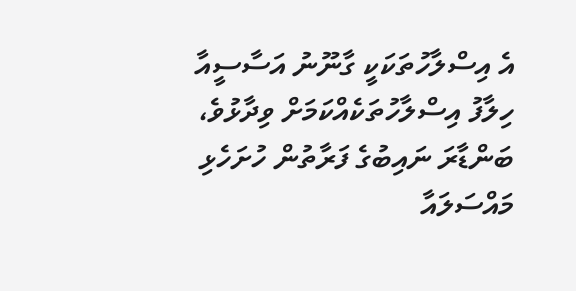އެ އިސްލާހުތަކަކީ ގާނޫނު އަސާސީއާ ހިލާފު އިސްލާހުތަކެއްކަމަށް ވިދާޅުވެ، ބަންޑާރަ ނައިބުގެ ފަރާތުން ހުށަހެޅި މައްސަލައާ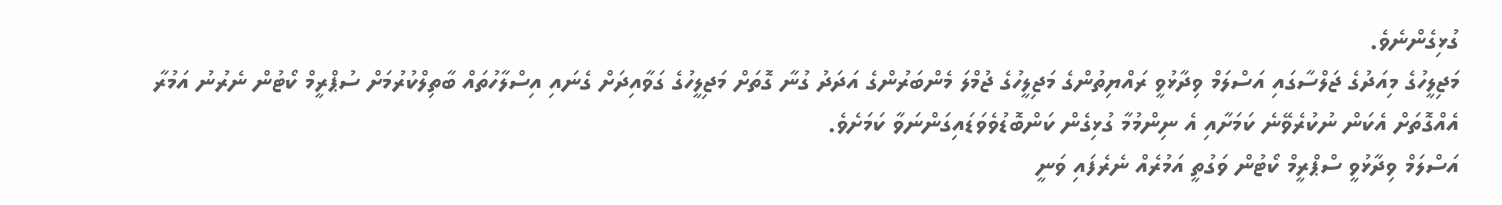ގުޅިގެންނެވެ.
މަޖިލީހުގެ މިއަދުގެ ޖަލްސާގައި އަސްލަމް ވިދާޅުވީ ރައްޔިތުންގެ މަޖިލީހުގެ ޖުމްލަ މެންބަރުންގެ އަދަދު ގުނާ ގޮތަށް މަޖިލީހުގެ ގަވާއިދަށް ގެނައި އިސްލާހުތައް ބާތިލްކުރުމަށް ސުޕްރީމް ކޯޓުން ނެރުނު އަމުރާ އެއްގޮތަށް އެކަން ނުކުރެވޭނެ ކަމަށާއި އެ ނިންމުމާ ގުޅިގެން ކަންބޮޑުވެވަޑައިގަންނަވާ ކަމަށެވެ.
އަސްލަމް ވިދާޅުވީ ސްޕްރީމް ކޯޓުން ވަގުތީ އަމުރެއް ނެރެފައި ވަނީ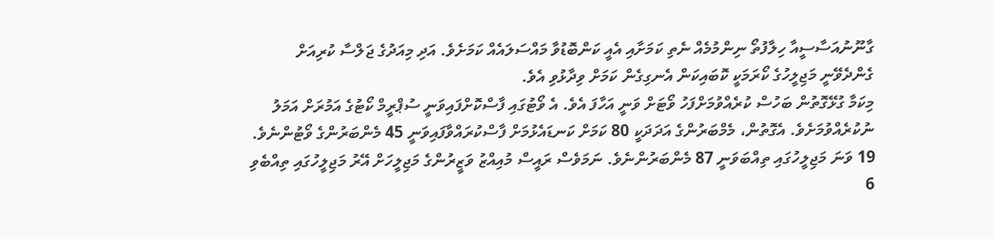ގާނޫނުއަސާސީއާ ހިލާފުތޯ ނިންމުމެއް ނެތި ކަމަށާއި އެއީ ކަންބޮޑުވާ މައްސަލައެއް ކަމަށެވެ. އަދި މިއަދުގެ ޖަލްސާ ކުރިއަށް ގެންދެވޭނީ މަޖިލީހުގެ ކޯރަމަކީ ކޮބައިކަން އެނގިގެން ކަމަށް ވިދާޅުވި އެވެ.
މިކަމާ ގުޅޭގޮތުން ބަހުސް ކުރެއްވުމަށްފަހު ވޯޓަށް ވަނީ އަހާފަ އެވެ. އެ ވޯޓުގައި ފާސްކޮށްފައިވަނީ ސުޕްރީމް ކޯޓުގެ އަމުރަށް އަމަލު ނުކުރެއްވުމަށެވެ. އެގޮތުން، މެމްބަރުންގެ އަދަދަކީ 80 ކަމަށް ކަނޑައެޅުމަށް ފާސްކުރައްވާފައިވަނީ 45 މެންބަރުންގެ ވޯޓުންނެވެ.
19 ވަނަ މަޖިލީހުގައި ތިއްބަވަނީ 87 މެންބަރުންނެވެ. ނަމަވެސް ރައީސް މުއިއްޒު ވަޒީރުންގެ މަޖިލީހަށް އޭރު މަޖިލީހުގައި ތިއްބެވި 6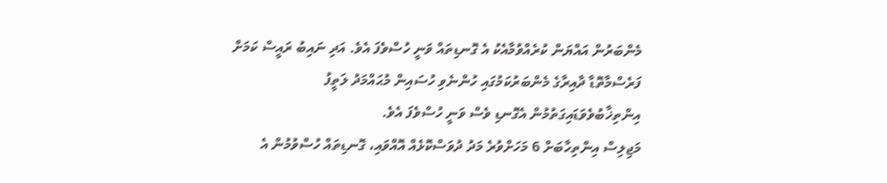މެންބަރުން އައްޔަން ކުރެއްވުމާއެކު އެ ގޮނޑިތައް ވަނީ ހުސްވެފަ އެވެ. އަދި ނައިބު ރައީސް ކަމަށް ފަރެސްމާތޮޑާ ދާއިރާގެ މެންބަރުކަމުގައި ހުންނެވި ހުސައިން މުޙައްމަދު ލަތީފު އިންތިޚާބުވެވަޑައިގަތުމުން އެގޮނޑި ވެސް ވަނީ ހުސްވެފަ އެވެ.
މަޖިލިސް އިންތިހާބަށް 6 މަހަށްވުރެ މަދު ދުވަސްކޮޅެއް އޮއްވައި، ގޮނޑިތައް ހުސްވުމުން އެ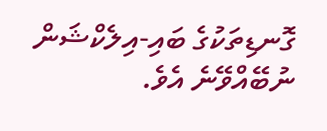ގޮނޑިތަކުގެ ބައި-އިލެކްޝަން ނުބޭއްވޭނެ އެވެ.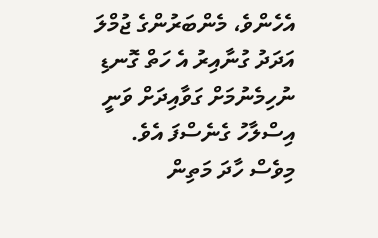އެހެންވެ، މެންބަރުންގެ ޖުމްލަ އަދަދު ގުނާއިރު އެ ހަތް ގޮނޑި ނުހިމެނުމަށް ގަވާއިދަށް ވަނީ އިސްލާހު ގެނެސްފަ އެވެ.
މިވެސް ހާދަ މަތިން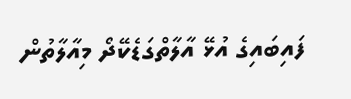ފައިބައިގެ އުޅޭ އާލާތްގަޑެކޭދޯ މިއާލާތުން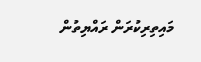މައިތިރިކުރަން ރައްޔިތުން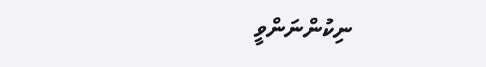ނިކުންނަންވީ